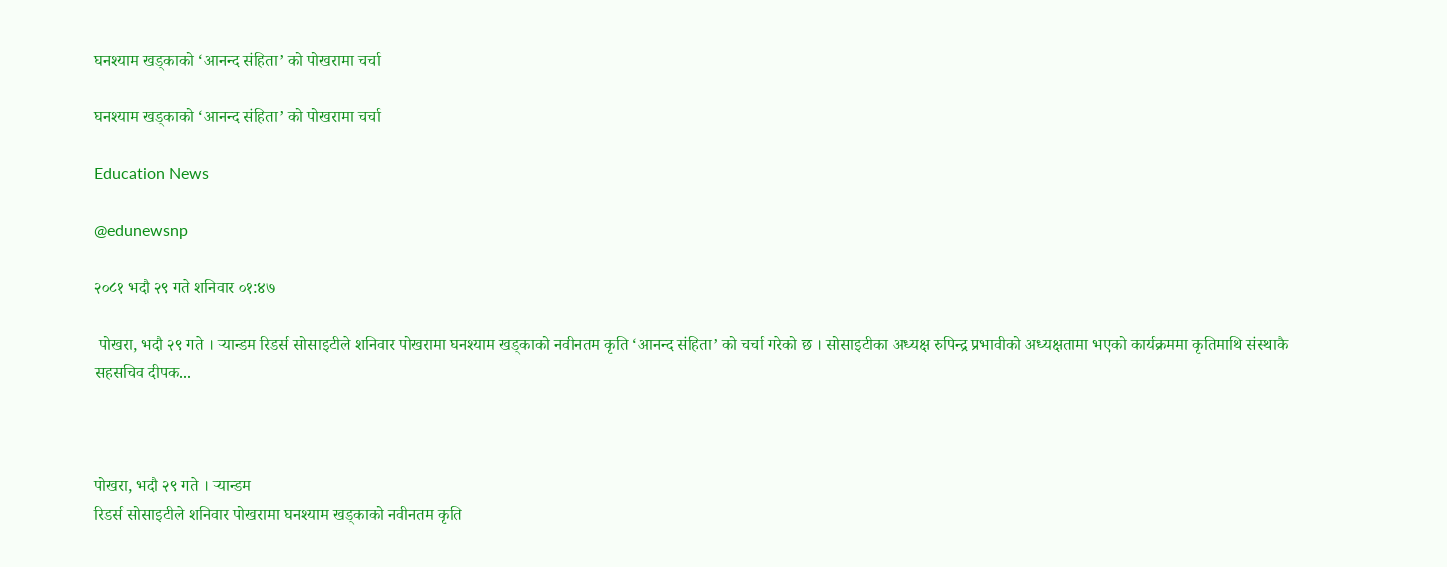घनश्याम खड्काको ‘आनन्द संहिता’ को पोखरामा चर्चा

घनश्याम खड्काको ‘आनन्द संहिता’ को पोखरामा चर्चा

Education News

@edunewsnp

२०८१ भदौ २९ गते शनिवार ०१:४७

 पोखरा, भदौ २९ गते । र्‍यान्डम रिडर्स सोसाइटीले शनिवार पोखरामा घनश्याम खड्काको नवीनतम कृति ‘आनन्द संहिता’ को चर्चा गरेको छ । सोसाइटीका अध्यक्ष रुपिन्द्र प्रभावीको अध्यक्षतामा भएको कार्यक्रममा कृतिमाथि संस्थाकै सहसचिव दीपक...



पोखरा, भदौ २९ गते । र्‍यान्डम
रिडर्स सोसाइटीले शनिवार पोखरामा घनश्याम खड्काको नवीनतम कृति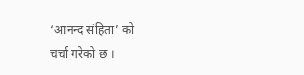‘आनन्द संहिता’ को
चर्चा गरेको छ ।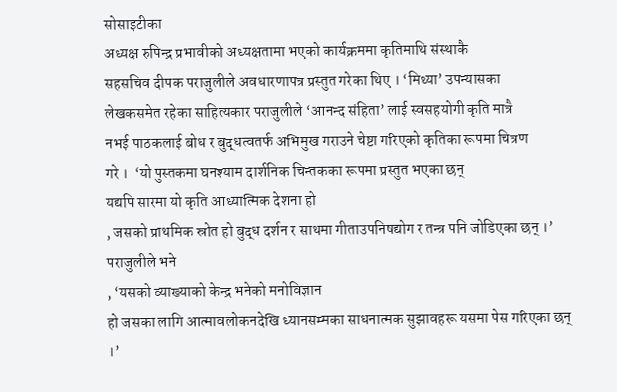सोसाइटीका
अध्यक्ष रुपिन्द्र प्रभावीको अध्यक्षतामा भएको कार्यक्रममा कृतिमाथि संस्थाकै
सहसचिव दीपक पराजुलीले अवधारणापत्र प्रस्तुत गरेका थिए । ‘मिथ्या’ उपन्यासका
लेखकसमेत रहेका साहित्यकार पराजुलीले ‘आनन्द संहिता’ लाई स्वसहयोगी कृति मात्रै
नभई पाठकलाई बोध र बुद्धत्वतर्फ अभिमुख गराउने चेष्टा गरिएको कृतिका रूपमा चित्रण
गरे ।  ‘यो पुस्तकमा घनश्याम दार्शनिक चिन्तकका रूपमा प्रस्तुत भएका छन्
यद्यपि सारमा यो कृति आध्यात्मिक देशना हो
, जसको प्राथमिक स्रोत हो बुद्ध दर्शन र साथमा गीताउपनिषद्योग र तन्त्र पनि जोडिएका छन् ।’
पराजुलीले भने
, ‘यसको व्याख्याको केन्द्र भनेको मनोविज्ञान
हो जसका लागि आत्मावलोकनदेखि ध्यानसम्मका साधनात्मक सुझावहरू यसमा पेस गरिएका छन्
।’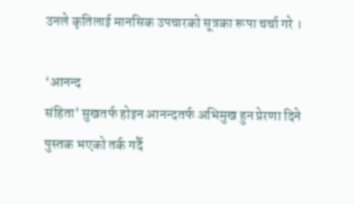उनले कृतिलाई मानसिक उपचारको सूत्रका रूपा चर्चा गरे ।

‘आनन्द
संहिता’ सुखतर्फ होइन आनन्दतर्फ अभिमुख हुन प्रेरणा दिने पुस्तक भएको तर्क गर्दै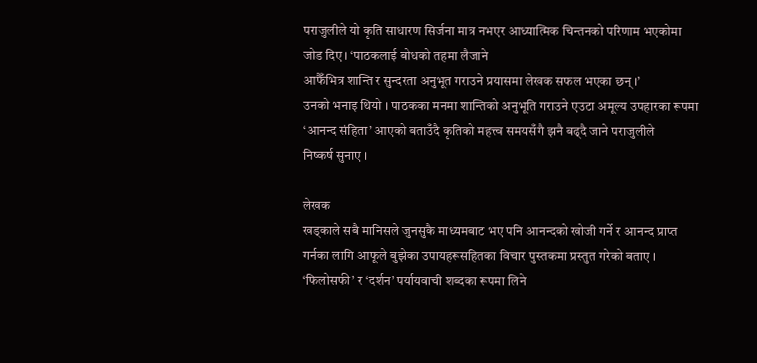पराजुलीले यो कृति साधारण सिर्जना मात्र नभएर आध्यात्मिक चिन्तनको परिणाम भएकोमा
जोड दिए । ‘पाठकलाई बोधको तहमा लैजाने
आफैँभित्र शान्ति र सुन्दरता अनुभूत गराउने प्रयासमा लेखक सफल भएका छन् ।’
उनको भनाइ थियो । पाठकका मनमा शान्तिको अनुभूति गराउने एउटा अमूल्य उपहारका रूपमा
‘आनन्द संहिता’ आएको बताउँदै कृतिको महत्त्व समयसँगै झनै बढ्दै जाने पराजुलीले
निष्कर्ष सुनाए ।

लेखक
खड्काले सबै मानिसले जुनसुकै माध्यमबाट भए पनि आनन्दको खोजी गर्ने र आनन्द प्राप्त
गर्नका लागि आफूले बुझेका उपायहरूसहितका विचार पुस्तकमा प्रस्तुत गरेको बताए ।
‘फिलोसफी’ र ‘दर्शन’ पर्यायवाची शब्दका रूपमा लिने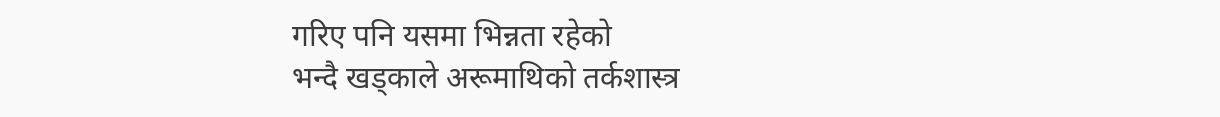गरिए पनि यसमा भिन्नता रहेको
भन्दै खड्काले अरूमाथिको तर्कशास्त्र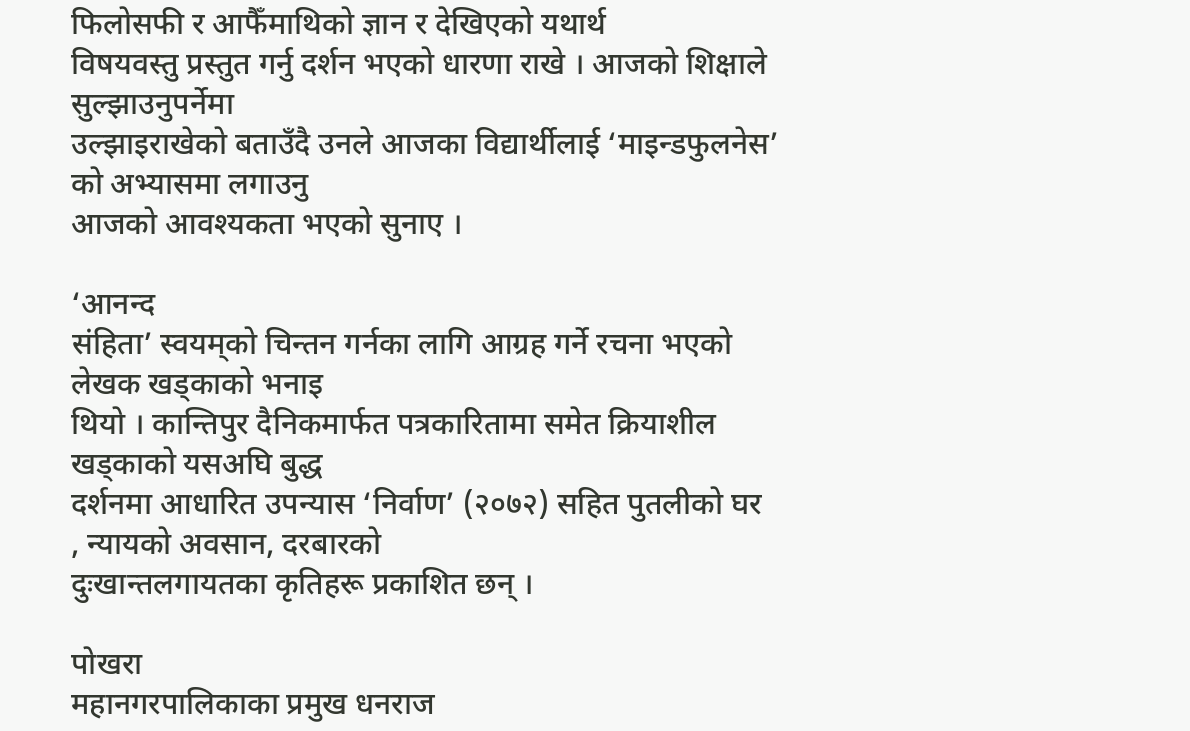फिलोसफी र आफैँमाथिको ज्ञान र देखिएको यथार्थ
विषयवस्तु प्रस्तुत गर्नु दर्शन भएको धारणा राखे । आजको शिक्षाले सुल्झाउनुपर्नेमा
उल्झाइराखेको बताउँदै उनले आजका विद्यार्थीलाई ‘माइन्डफुलनेस’ को अभ्यासमा लगाउनु
आजको आवश्यकता भएको सुनाए ।

‘आनन्द
संहिता’ स्वयम्‌को चिन्तन गर्नका लागि आग्रह गर्ने रचना भएको लेखक खड्काको भनाइ
थियो । कान्तिपुर दैनिकमार्फत पत्रकारितामा समेत क्रियाशील खड्काको यसअघि बुद्ध
दर्शनमा आधारित उपन्यास ‘निर्वाण’ (२०७२) सहित पुतलीको घर
, न्यायको अवसान, दरबारको
दुःखान्तलगायतका कृतिहरू प्रकाशित छन् ।

पोखरा
महानगरपालिकाका प्रमुख धनराज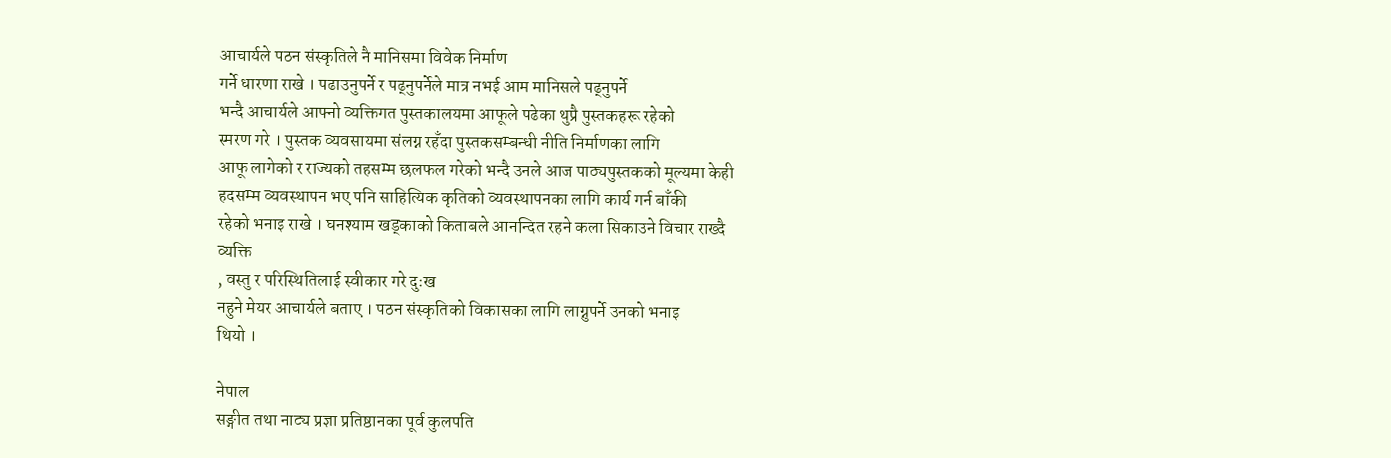आचार्यले पठन संस्कृतिले नै मानिसमा विवेक निर्माण
गर्ने धारणा राखे । पढाउनुपर्ने र पढ्नुपर्नेले मात्र नभई आम मानिसले पढ्नुपर्ने
भन्दै आचार्यले आफ्नो व्यक्तिगत पुस्तकालयमा आफूले पढेका थुप्रै पुस्तकहरू रहेको
स्मरण गरे । पुस्तक व्यवसायमा संलग्न रहँदा पुस्तकसम्बन्धी नीति निर्माणका लागि
आफू लागेको र राज्यको तहसम्म छलफल गरेको भन्दै उनले आज पाठ्यपुस्तकको मूल्यमा केही
हदसम्म व्यवस्थापन भए पनि साहित्यिक कृतिको व्यवस्थापनका लागि कार्य गर्न बाँकी
रहेको भनाइ राखे । घनश्याम खड्काको किताबले आनन्दित रहने कला सिकाउने विचार राख्दै
व्यक्ति
, वस्तु र परिस्थितिलाई स्वीकार गरे दुःख
नहुने मेयर आचार्यले बताए । पठन संस्कृतिको विकासका लागि लाग्नुपर्ने उनको भनाइ
थियो ।

नेपाल
सङ्गीत तथा नाट्य प्रज्ञा प्रतिष्ठानका पूर्व कुलपति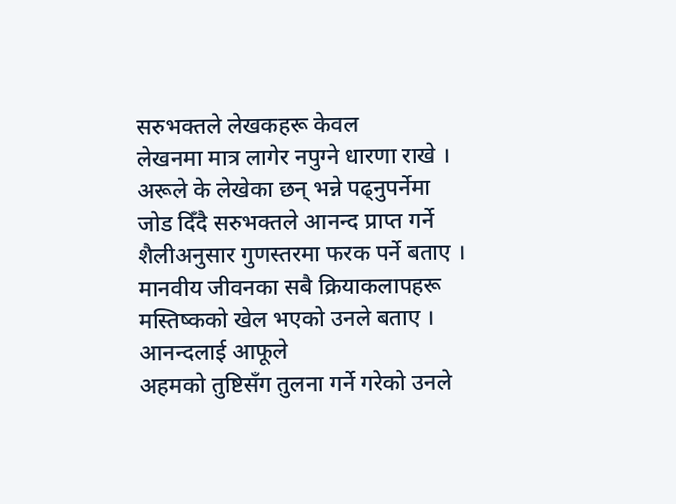सरुभक्तले लेखकहरू केवल
लेखनमा मात्र लागेर नपुग्ने धारणा राखे । अरूले के लेखेका छन् भन्ने पढ्नुपर्नेमा
जोड दिँदै सरुभक्तले आनन्द प्राप्त गर्ने शैलीअनुसार गुणस्तरमा फरक पर्ने बताए ।
मानवीय जीवनका सबै क्रियाकलापहरू मस्तिष्कको खेल भएको उनले बताए । आनन्दलाई आफूले
अहमको तुष्टिसँग तुलना गर्ने गरेको उनले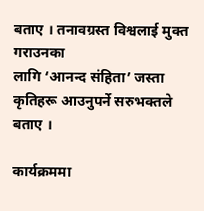बताए । तनावग्रस्त विश्वलाई मुक्त गराउनका
लागि ‘आनन्द संहिता’ जस्ता कृतिहरू आउनुपर्ने सरुभक्तले बताए ।

कार्यक्रममा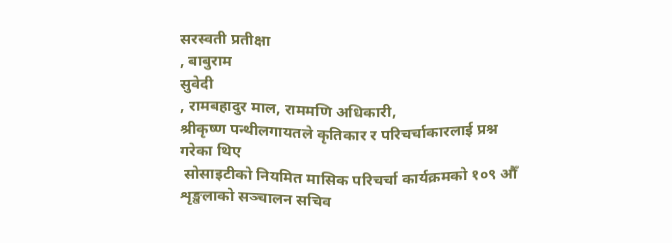सरस्वती प्रतीक्षा
, बाबुराम
सुवेदी
, रामबहादुर माल, राममणि अधिकारी,
श्रीकृष्ण पन्थीलगायतले कृतिकार र परिचर्चाकारलाई प्रश्न गरेका थिए
 सोसाइटीको नियमित मासिक परिचर्चा कार्यक्रमको १०९ औँ
शृङ्खलाको सञ्चालन सचिव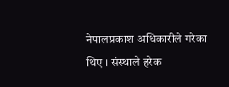नेपालप्रकाश अधिकारीले गरेका थिए । संस्थाले हरेक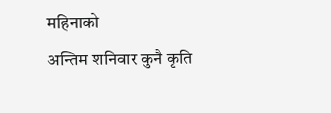महिनाको
अन्तिम शनिवार कुनै कृति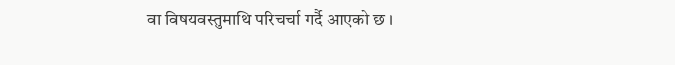वा विषयवस्तुमाथि परिचर्चा गर्दै आएको छ ।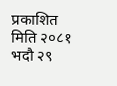प्रकाशित मिति २०८१ भदौ २९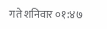गते शनिवार ०१:४७